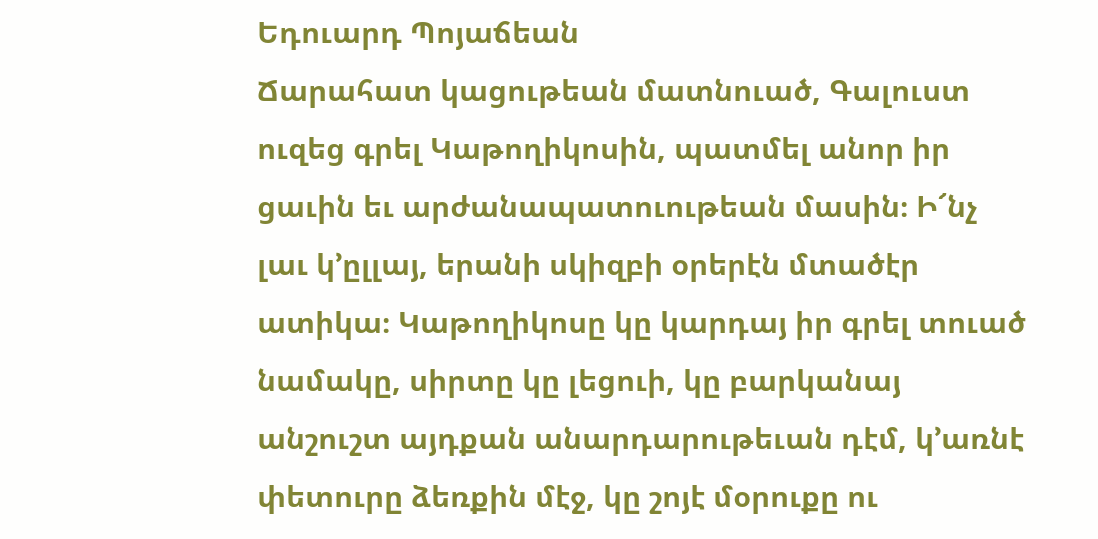Եդուարդ Պոյաճեան
Ճարահատ կացութեան մատնուած, Գալուստ ուզեց գրել Կաթողիկոսին, պատմել անոր իր ցաւին եւ արժանապատուութեան մասին։ Ի՜նչ լաւ կ՚ըլլայ, երանի սկիզբի օրերէն մտածէր ատիկա։ Կաթողիկոսը կը կարդայ իր գրել տուած նամակը, սիրտը կը լեցուի, կը բարկանայ անշուշտ այդքան անարդարութեւան դէմ, կ՚առնէ փետուրը ձեռքին մէջ, կը շոյէ մօրուքը ու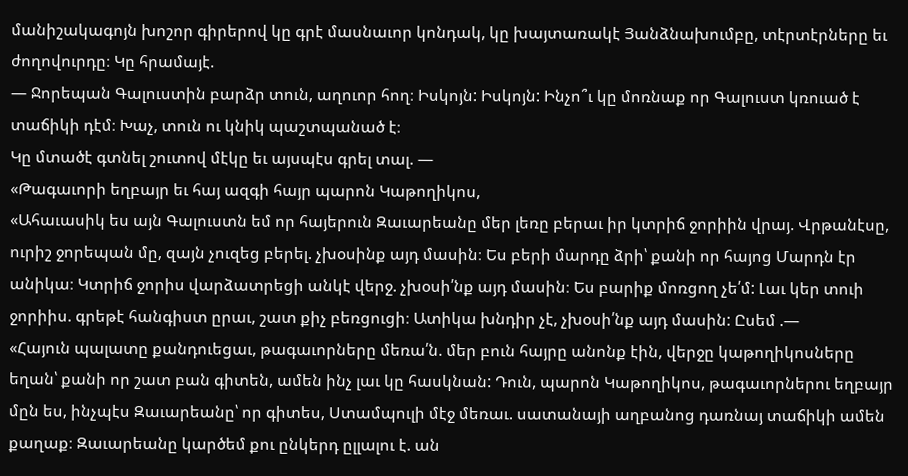մանիշակագոյն խոշոր գիրերով կը գրէ մասնաւոր կոնդակ, կը խայտառակէ Յանձնախումբը, տէրտէրները եւ ժողովուրդը։ Կը հրամայէ.
— Ջորեպան Գալուստին բարձր տուն, աղուոր հող։ Իսկոյն: Իսկոյն: Ինչո՞ւ կը մոռնաք որ Գալուստ կռուած է տաճիկի դէմ։ Խաչ, տուն ու կնիկ պաշտպանած է։
Կը մտածէ գտնել շուտով մէկը եւ այսպէս գրել տալ. —
«Թագաւորի եղբայր եւ հայ ազգի հայր պարոն Կաթողիկոս,
«Ահաւասիկ ես այն Գալուստն եմ որ հայերուն Զաւարեանը մեր լեռը բերաւ իր կտրիճ ջորիին վրայ. Վրթանէսը, ուրիշ ջորեպան մը, զայն չուզեց բերել. չխօսինք այդ մասին։ Ես բերի մարդը ձրի՝ քանի որ հայոց Մարդն էր անիկա։ Կտրիճ ջորիս վարձատրեցի անկէ վերջ. չխօսի՛նք այդ մասին։ Ես բարիք մոռցող չե՛մ: Լաւ կեր տուի ջորիիս. գրեթէ հանգիստ ըրաւ, շատ քիչ բեռցուցի։ Ատիկա խնդիր չէ, չխօսի՛նք այդ մասին: Ըսեմ .—
«Հայուն պալատը քանդուեցաւ, թագաւորները մեռա՛ն. մեր բուն հայրը անոնք էին, վերջը կաթողիկոսները եղան՝ քանի որ շատ բան գիտեն, ամեն ինչ լաւ կը հասկնան: Դուն, պարոն Կաթողիկոս, թագաւորներու եղբայր մըն ես, ինչպէս Զաւարեանը՝ որ գիտես, Ստամպուլի մէջ մեռաւ. սատանայի աղբանոց դառնայ տաճիկի ամեն քաղաք։ Զաւարեանը կարծեմ քու ընկերդ ըլլալու է. ան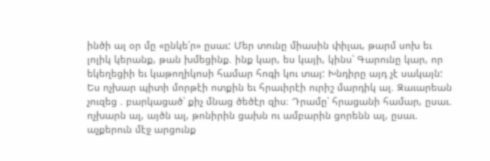ինծի ալ օր մը «ընկե՛ր» ըսաւ: Մեր տունը միասին փիլաւ, թարմ սոխ եւ լոլիկ կերանք, թան խմեցինք. ինք կար, ես կայի, կինս՝ Գարունը կար, որ եկեղեցիի եւ կաթողիկոսի համար հոգի կու տայ: Խնդիրը այդ չէ սակայն: Ես ոչխար պիտի մորթէի ոտքին եւ հրաւիրէի ուրիշ մարդիկ ալ. Զաւարեան չուզեց . բարկացած՝ քիչ մնաց ծեծէր զիս։ Դրամը՝ հրացանի համար, ըսաւ. ոչխարն ալ, այծն ալ, թոնիրին ցախն ու ամբարին ցորենն ալ, ըսաւ. աչքերուն մէջ արցունք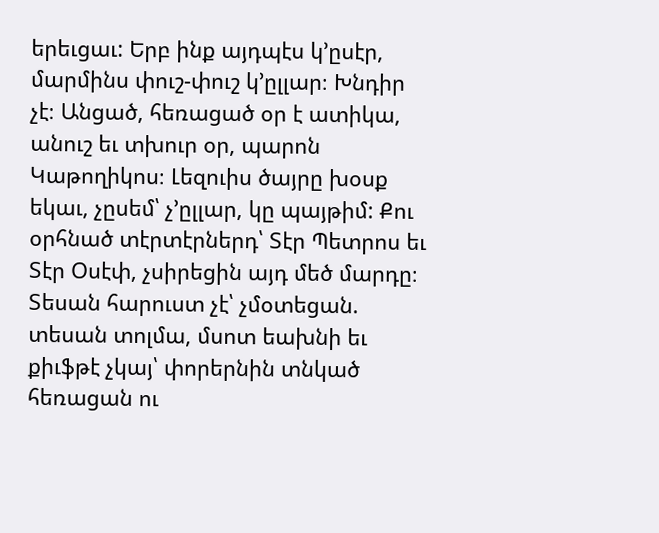երեւցաւ: Երբ ինք այդպէս կ՚ըսէր, մարմինս փուշ-փուշ կ՚ըլլար։ Խնդիր չէ։ Անցած, հեռացած օր է ատիկա, անուշ եւ տխուր օր, պարոն Կաթողիկոս։ Լեզուիս ծայրը խօսք եկաւ, չըսեմ՝ չ՚ըլլար, կը պայթիմ: Քու օրհնած տէրտէրներդ՝ Տէր Պետրոս եւ Տէր Օսէփ, չսիրեցին այդ մեծ մարդը։ Տեսան հարուստ չէ՝ չմօտեցան. տեսան տոլմա, մսոտ եախնի եւ քիւֆթէ չկայ՝ փորերնին տնկած հեռացան ու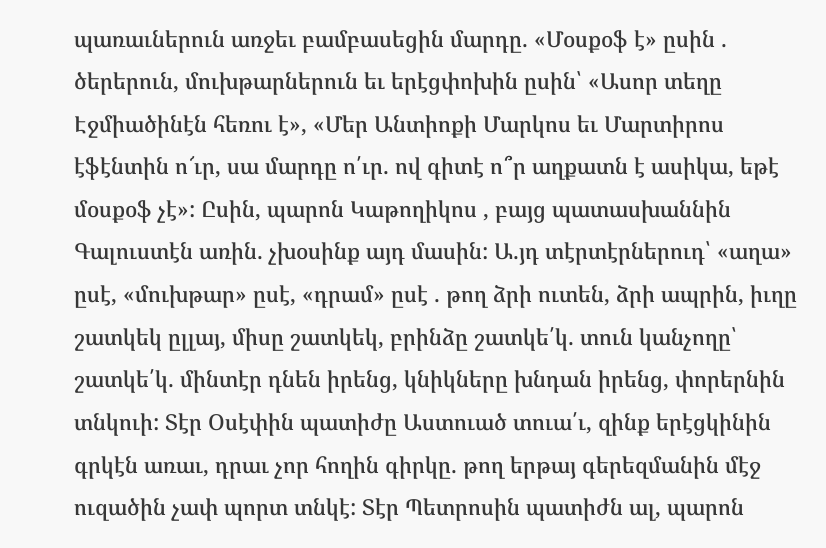պառաւներուն առջեւ բամբասեցին մարդը. «Մօսքօֆ է» ըսին . ծերերուն, մուխթարներուն եւ երէցփոխին ըսին՝ «Ասոր տեղը Էջմիածինէն հեռու է», «Մեր Անտիոքի Մարկոս եւ Մարտիրոս էֆէնտին ո՜ւր, սա մարդը ո՛ւր. ով գիտէ ո՞ր աղքատն է ասիկա, եթէ մօսքօֆ չէ»: Ըսին, պարոն Կաթողիկոս , բայց պատասխաննին Գալուստէն առին. չխօսինք այդ մասին: Ա.յդ տէրտէրներուդ՝ «աղա» ըսէ, «մուխթար» ըսէ, «դրամ» ըսէ . թող ձրի ուտեն, ձրի ապրին, իւղը շատկեկ ըլլայ, միսը շատկեկ, բրինձը շատկե՛կ. տուն կանչողը՝ շատկե՛կ. մինտէր դնեն իրենց, կնիկները խնդան իրենց, փորերնին տնկուի: Տէր Օսէփին պատիժը Աստուած տուա՛ւ, զինք երէցկինին գրկէն առաւ, դրաւ չոր հողին գիրկը. թող երթայ գերեզմանին մէջ ուզածին չափ պորտ տնկէ: Տէր Պետրոսին պատիժն ալ, պարոն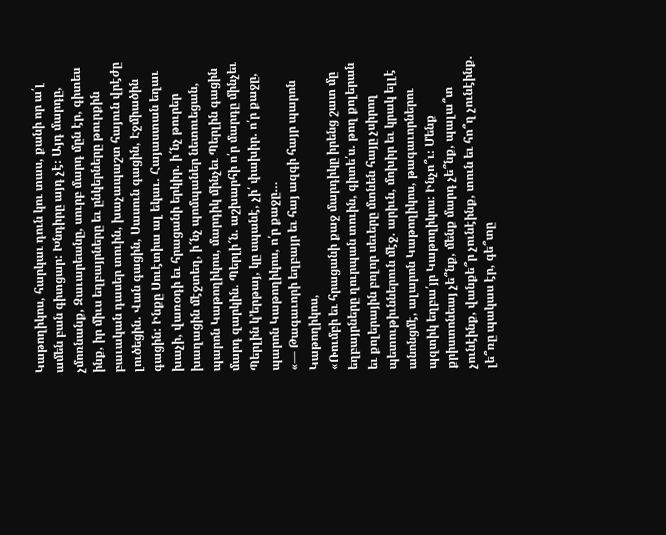Կաթողիկոս, հարկաւ դուն կու տաս, քանի որ ա՛լ ամեն բան գիտցար: Խնդիրը այդ չէ։ Այդ մարդը, չմոռնանք, Զաւարեանը, սուրբ մարդ մըն էր, գիտես ինք, իր միւս եղբայրները եւ ընկերները թուրքին բաւական դասեր տուին, խաչապաշտ հայուն վրէժը լուծեցին. Վան գացին, Սասուն գացին, Էջմիածին գացին: Ինքը Սուէտիա ալ եկաւ. Հայաստան եղաւ խաչի, վառօդի եւ հրացանի երկիր. ի՜նչ թուրեր խաղացին մէջտեղ, ի՜նչ պոմպաներ նետուեցան, պարոն Կաթողիկոս, մարդիկ մինչեւ Պերլին գացին մարդ զարկին. Պերլի՜ն. աշխարհի ո՛ր մարդը մինչեւ Պերլին կ՚երթայ, կը սպանէ, չի՛ փախիր. ո՛ր քաջը, պարոն Կաթողիկոս, ո՛ր քաջը…
«— Թագաւորի եղբայր եւ հայ ազգի հայր պարոն Կաթողիկոս,
«Ռումբի եւ հրացանի քաջ մարդիկը իրենց շատ մը եղբայրները ղուրպան տուին, գիտե՛ս. թող քոլերան եւ քոլերային բոլոր սեւերը մտնեն հայը չսիրող պետութիւններուն մէջ. արիւն, մոխիր եւ կրակ ելլէ անոնցմէ, ալարոն Կաթողիկոս, թագաւորներու պզտիկ եղբա՛յր Կաթողիկոս: Ինչո՞ւ։ Մենք քրիստոնեայ չե՞նք, մենք մարդ չե՞նք, պալա՞տ չունէինք, վանքե՞ր չունէինք, տուն եւ հո՞ղ չունէինք. լե՞ռը պակաս էր, գե՞տը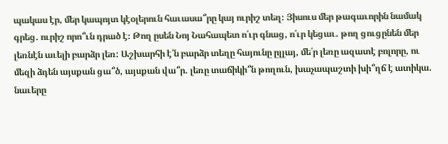պակաս էր, մեր կապոյտ կէօլերուն հաւասա՞րը կայ ուրիշ տեղ։ Յիսուս մեր թագաւորին նամակ գրեց. ուրիշ որո՞ւն դրած է։ Թող ըսեն Նոյ Նահապետ ո՛ւր գնաց, ո՛ւր կեցաւ. թող ցուցընեն մեր լեռնէն աւելի բարձր լեռ: Աշխարհի է՛ն բարձր տեղը հայունը ըլլայ, մե՛ր լեռը ազատէ բոլորը, ու մեզի ձդեն այսքան ցա՞ծ, այսքան վա՞ր. լեռը տաճիկի՞ն թողուն, խաչապաշտի խի՞ղճ է ատիկա. նաւերը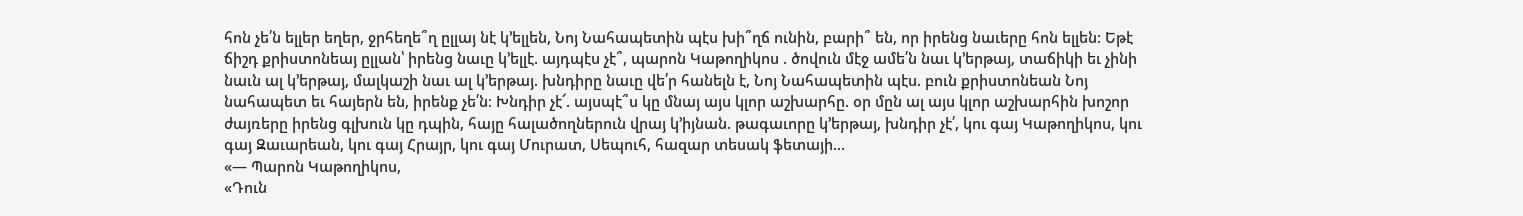հոն չե՛ն ելլեր եղեր, ջրհեղե՞ղ ըլլայ նէ կ՚ելլեն, Նոյ Նահապետին պէս խի՞ղճ ունին, բարի՞ են, որ իրենց նաւերը հոն ելլեն: Եթէ ճիշդ քրիստոնեայ ըլլան՝ իրենց նաւը կ՚ելլէ. այդպէս չէ՞, պարոն Կաթողիկոս . ծովուն մէջ ամե՛ն նաւ կ՚երթայ, տաճիկի եւ չինի նաւն ալ կ՚երթայ, մալկաշի նաւ ալ կ՚երթայ. խնդիրը նաւը վե՛ր հանելն է, Նոյ Նահապետին պէս. բուն քրիստոնեան Նոյ նահապետ եւ հայերն են, իրենք չե՛ն։ Խնդիր չէ՜. այսպէ՞ս կը մնայ այս կլոր աշխարհը. օր մըն ալ այս կլոր աշխարհին խոշոր ժայռերը իրենց գլխուն կը դպին, հայը հալածողներուն վրայ կ՚իյնան. թագաւորը կ՚երթայ, խնդիր չէ՛, կու գայ Կաթողիկոս, կու գայ Զաւարեան, կու գայ Հրայր, կու գայ Մուրատ, Սեպուհ, հազար տեսակ ֆետայի…
«— Պարոն Կաթողիկոս,
«Դուն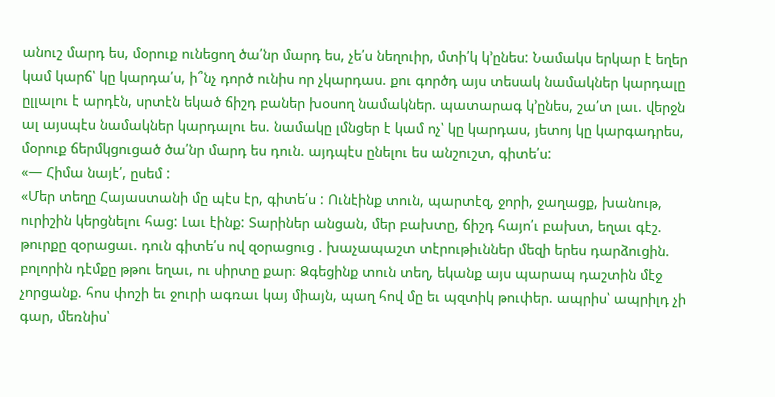անուշ մարդ ես, մօրուք ունեցող ծա՛նր մարդ ես, չե՛ս նեղուիր, մտի՛կ կ՚ընես: Նամակս երկար է եղեր կամ կարճ՝ կը կարդա՛ս, ի՞նչ դործ ունիս որ չկարդաս. քու գործդ այս տեսակ նամակներ կարդալը ըլլալու է արդէն, սրտէն եկած ճիշդ բաներ խօսող նամակներ. պատարագ կ՚ընես, շա՛տ լաւ. վերջն ալ այսպէս նամակներ կարդալու ես. նամակը լմնցեր է կամ ոչ՝ կը կարդաս, յետոյ կը կարգադրես, մօրուք ճերմկցուցած ծա՛նր մարդ ես դուն. այդպէս ընելու ես անշուշտ, գիտե՛ս:
«— Հիմա նայէ՛, ըսեմ :
«Մեր տեղը Հայաստանի մը պէս էր, գիտե՛ս : Ունէինք տուն, պարտէզ, ջորի, ջաղացք, խանութ, ուրիշին կերցնելու հաց: Լաւ էինք: Տարիներ անցան, մեր բախտը, ճիշդ հայո՛ւ բախտ, եղաւ գէշ. թուրքը զօրացաւ. դուն գիտե՛ս ով զօրացուց . խաչապաշտ տէրութիւններ մեզի երես դարձուցին. բոլորին դէմքը թթու եղաւ, ու սիրտը քար։ Ձգեցինք տուն տեղ, եկանք այս պարապ դաշտին մէջ չորցանք. հոս փոշի եւ ջուրի ագռաւ կայ միայն, պաղ հով մը եւ պզտիկ թուփեր. ապրիս՝ ապրիլդ չի գար, մեռնիս՝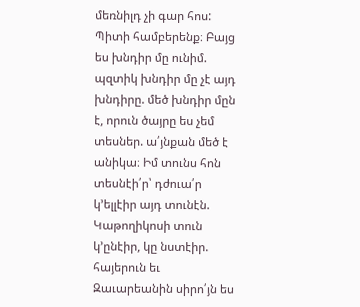մեռնիլդ չի գար հոս: Պիտի համբերենք։ Բայց ես խնդիր մը ունիմ. պզտիկ խնդիր մը չէ այդ խնդիրը. մեծ խնդիր մըն է, որուն ծայրը ես չեմ տեսներ. ա՛յնքան մեծ է անիկա։ Իմ տունս հոն տեսնէի՛ր՝ դժուա՛ր կ՚ելլէիր այդ տունէն. Կաթողիկոսի տուն կ՚ընէիր, կը նստէիր. հայերուն եւ Զաւարեանին սիրո՛յն ես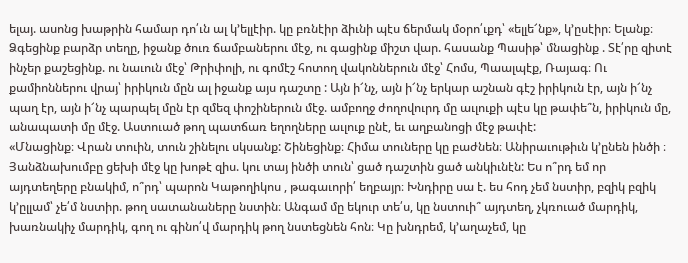ելայ. ասոնց խաթրին համար դո՛ւն ալ կ՚ելլէիր. կը բռնէիր ձիւնի պէս ճերմակ մօրո՛ւքդ՝ «ելլե՜նք», կ՚ըսէիր։ Ելանք։ Ձգեցինք բարձր տեղը, իջանք ծուռ ճամբաներու մէջ, ու գացինք միշտ վար. հասանք Պասիթ՝ մնացինք . Տէ՛րը զիտէ ինչեր քաշեցինք. ու նաւուն մէջ՝ Թրիփոլի, ու գոմէշ հոտող վակոններուն մէջ՝ Հոմս, Պաալպէք, Ռայագ։ Ու քամիոններու վրայ՝ իրիկուն մըն ալ իջանք այս դաշտը : Այն ի՜նչ, այն ի՜նչ երկար աշնան գէշ իրիկուն էր, այն ի՜նչ պաղ էր, այն ի՜նչ պարպել մըն էր զմեզ փոշիներուն մէջ. ամբողջ ժողովուրդ մը աւլուքի պէս կը թափե՞ն, իրիկուն մը, անապատի մը մէջ. Աստուած թող պատճառ եղողները աւլուք ընէ, եւ աղբանոցի մէջ թափէ:
«Մնացինք։ Վրան տուին, տուն շինելու սկսանք: Շինեցինք։ Հիմա տուները կը բաժնեն։ Անիրաւութիւն կ՚ընեն ինծի ։ Յանձնախումբը ցեխի մէջ կը խոթէ զիս. կու տայ ինծի տուն՝ ցած դաշտին ցած անկիւնէն: Ես ո՞րդ եմ որ այդտեղերը բնակիմ, ո՞րդ՝ պարոն Կաթողիկոս , թագաւորի՛ եղբայր։ Խնդիրը սա է. ես հոդ չեմ նստիր, բզիկ բզիկ կ՚ըլլամ՝ չե՛մ նստիր. թող սատանաները նստին։ Անգամ մը եկուր տե՛ս, կը նստուի՞ այդտեղ, չկռուած մարդիկ, խառնակիչ մարդիկ, գող ու գինո՛վ մարդիկ թող նստեցնեն հոն։ Կը խնդրեմ, կ՚աղաչեմ, կը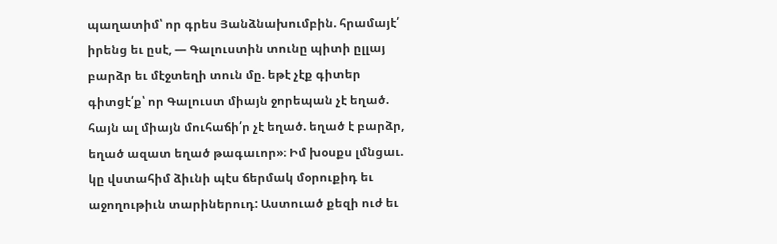պաղատիմ՝ որ գրես Յանձնախումբին. հրամայէ՛ իրենց եւ ըսէ, — Գալուստին տունը պիտի ըլլայ բարձր եւ մէջտեղի տուն մը. եթէ չէք գիտեր գիտցէ՛ք՝ որ Գալուստ միայն ջորեպան չէ եղած. հայն ալ միայն մուհաճի՛ր չէ եղած. եղած է բարձր, եղած ազատ եղած թագաւոր»։ Իմ խօսքս լմնցաւ. կը վստահիմ ձիւնի պէս ճերմակ մօրուքիդ եւ աջողութիւն տարիներուդ: Աստուած քեզի ուժ եւ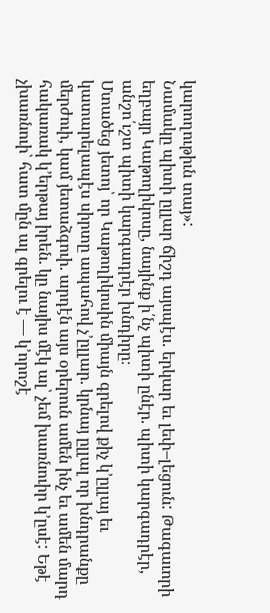կարողութիւն տայ»:
Նամակը պիտի ըլլար ճիշդ այսպէս. երկար եւ լեփ–լեցուն: Թագաւորի եղբայր Կաթողիկոսը, նայինք ի՛նչ պիտի ընէր. պիտի կարգադրէր, անշո՛ւշտ պիտի կարգադրէր խնդիրը։
Մտածեց յետոյ՝ որ Կաթողիկոսին միայն գրելով քիչ կ՚ըլլայ եւ կատարելապէս սիրտը ապահով չ՚ըլլար. կրնայ ըլլալ որ խնդրանքը մերժուի, կամ յետաձգուի. արդէն այս օրերուն ամեն ինչ եւ ամեն մարդ հակառակ կ՚երթայ իրեն. կը նայիս մէկ ալ՝ չեմ խառնուիր կ՚ըսէ: Եթէ չխառնուի՝ հատ մըն ալ գրելու է — կ՚որոշէ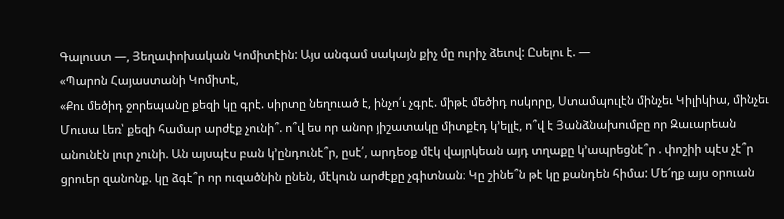Գալուստ —, Յեղափոխական Կոմիտէին: Այս անգամ սակայն քիչ մը ուրիչ ձեւով: Ըսելու է. —
«Պարոն Հայաստանի Կոմիտէ,
«Քու մեծիդ ջորեպանը քեզի կը գրէ. սիրտը նեղուած է, ինչո՛ւ չգրէ. միթէ մեծիդ ոսկորը, Ստամպուլէն մինչեւ Կիլիկիա, մինչեւ Մուսա Լեռ՝ քեզի համար արժէք չունի՞. ո՞վ ես որ անոր յիշատակը միտքէդ կ՚ելլէ, ո՞վ է Յանձնախումբը որ Զաւարեան անունէն լուր չունի. Ան այսպէս բան կ’ընդունէ՞ր, ըսէ՛, արդեօք մէկ վայրկեան այդ տղաքը կ՚ապրեցնէ՞ր . փոշիի պէս չէ՞ր ցրուեր զանոնք. կը ձգէ՞ր որ ուզածնին ընեն, մէկուն արժէքը չգիտնան։ Կը շինե՞ն թէ կը քանդեն հիմա: Մե՜ղք այս օրուան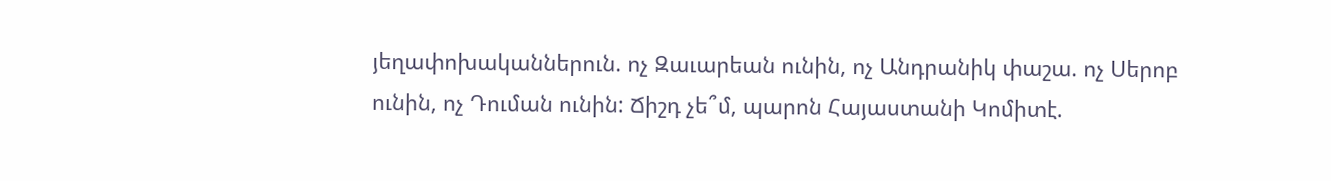յեղափոխականներուն. ոչ Զաւարեան ունին, ոչ Անդրանիկ փաշա. ոչ Սերոբ ունին, ոչ Դուման ունին: Ճիշդ չե՞մ, պարոն Հայաստանի Կոմիտէ.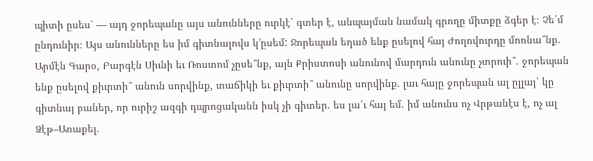պիտի ըսես՝ — այդ ջորեպանը այս անունները ուրկէ՛ գտեր է, անպայման նամակ գրողը միտքը ձգեր է։ Չե՛մ ընդունիր։ Այս անունները ես իմ գիտնալովս կ՚ըսեմ: Ջորեպան եղած ենք ըսելով հայ Ժողովուրդը մոռնա՞նք. Արմէն Գարօ, Բարգէն Սիւնի եւ Ռոստոմ չըսե՞նք, այն Քրիստոսի անունով մարդուն անունը չտրուի՞. ջորեպան ենք ըսելով քիւրտի՞ անուն սորվինք, տաճիկի եւ քիւրտի՞ անունը սորվինք. լաւ հայը ջորեպան ալ ըլլայ՝ կը գիտնայ բաներ, որ ուրիշ ազգի դպրոցականն իսկ չի գիտեր. ես լա՛ւ հայ եմ. իմ անունս ոչ Վրթանէս է, ոչ ալ Ձէթ–Առաքել.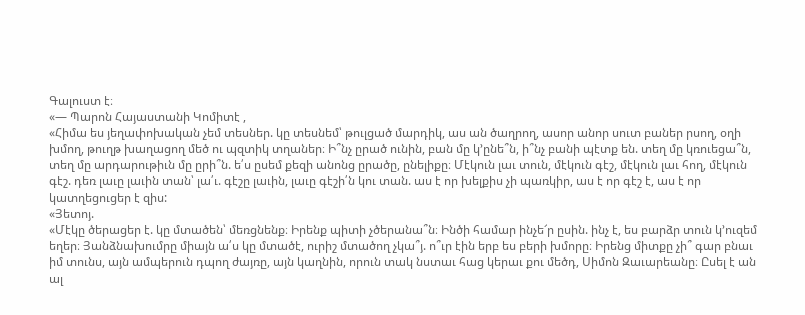Գալուստ է։
«— Պարոն Հայաստանի Կոմիտէ ,
«Հիմա ես յեղափոխական չեմ տեսներ. կը տեսնեմ՝ թուլցած մարդիկ, աս ան ծաղրող, ասոր անոր սուտ բաներ րսող, օղի խմող, թուղթ խաղացող մեծ ու պզտիկ տղաներ։ Ի՞նչ ըրած ունին, բան մը կ՚ընե՞ն, ի՞նչ բանի պէտք են. տեղ մը կռուեցա՞ն, տեղ մը արդարութիւն մը ըրի՞ն. ե՛ս ըսեմ քեզի անոնց ըրածը, ընելիքը։ Մէկուն լաւ տուն, մէկուն գէշ, մէկուն լաւ հող, մէկուն գէշ. դեռ լաւը լաւին տան՝ լա՛ւ. գէշը լաւին, լաւը գէշի՛ն կու տան. աս է որ խելքիս չի պառկիր, աս է որ գէշ է, աս է որ կատղեցուցեր է զիս:
«Յետոյ.
«Մէկը ծերացեր է. կը մտածեն՝ մեռցնենք։ Իրենք պիտի չծերանա՞ն։ Ինծի համար ինչե՜ր ըսին. ինչ է, ես բարձր տուն կ՚ուզեմ եղեր։ Յանձնախումրը միայն ա՛ս կը մտածէ, ուրիշ մտածող չկա՞յ. ո՞ւր էին երբ ես բերի խմորը։ Իրենց միտքը չի՞ գար բնաւ իմ տունս, այն ամպերուն դպող ժայռը, այն կաղնին, որուն տակ նստաւ հաց կերաւ քու մեծդ, Սիմոն Զաւարեանը։ Ըսել է ան ալ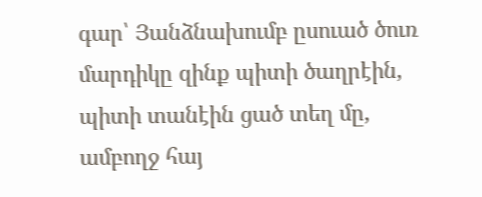գար՝ Յանձնախումբ ըսուած ծուռ մարդիկը զինք պիտի ծաղրէին, պիտի տանէին ցած տեղ մը, ամբողջ հայ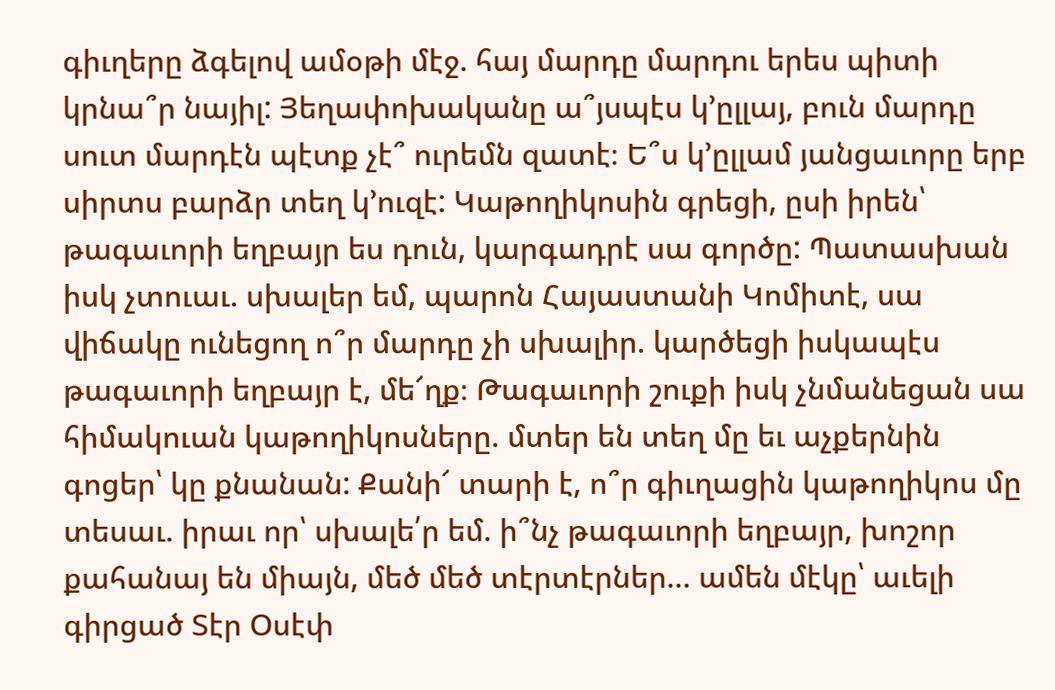գիւղերը ձգելով ամօթի մէջ. հայ մարդը մարդու երես պիտի կրնա՞ր նայիլ: Յեղափոխականը ա՞յսպէս կ՚ըլլայ, բուն մարդը սուտ մարդէն պէտք չէ՞ ուրեմն զատէ։ Ե՞ս կ՚ըլլամ յանցաւորը երբ սիրտս բարձր տեղ կ՚ուզէ: Կաթողիկոսին գրեցի, ըսի իրեն՝ թագաւորի եղբայր ես դուն, կարգադրէ սա գործը: Պատասխան իսկ չտուաւ. սխալեր եմ, պարոն Հայաստանի Կոմիտէ, սա վիճակը ունեցող ո՞ր մարդը չի սխալիր. կարծեցի իսկապէս թագաւորի եղբայր է, մե՜ղք։ Թագաւորի շուքի իսկ չնմանեցան սա հիմակուան կաթողիկոսները. մտեր են տեղ մը եւ աչքերնին գոցեր՝ կը քնանան: Քանի՜ տարի է, ո՞ր գիւղացին կաթողիկոս մը տեսաւ. իրաւ որ՝ սխալե՛ր եմ. ի՞նչ թագաւորի եղբայր, խոշոր քահանայ են միայն, մեծ մեծ տէրտէրներ… ամեն մէկը՝ աւելի գիրցած Տէր Օսէփ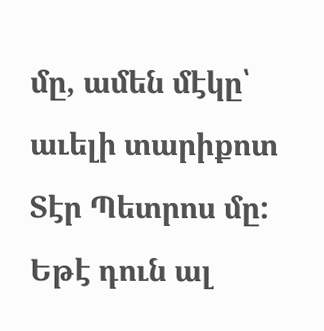մը, ամեն մէկը՝ աւելի տարիքոտ Տէր Պետրոս մը: Եթէ դուն ալ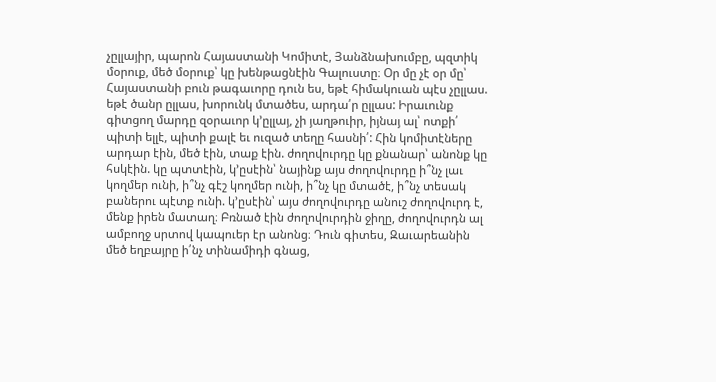չըլլայիր, պարոն Հայաստանի Կոմիտէ, Յանձնախումբը, պզտիկ մօրուք, մեծ մօրուք՝ կը խենթացնէին Գալուստը։ Օր մը չէ օր մը՝ Հայաստանի բուն թագաւորը դուն ես, եթէ հիմակուան պէս չըլլաս. եթէ ծանր ըլլաս, խորունկ մտածես, արդա՛ր ըլլաս: Իրաւունք գիտցող մարդը զօրաւոր կ՚ըլլայ, չի յաղթուիր, իյնայ ալ՝ ոտքի՛ պիտի ելլէ, պիտի քալէ եւ ուզած տեղը հասնի՛: Հին կոմիտէները արդար էին, մեծ էին, տաք էին. ժողովուրդը կը քնանար՝ անոնք կը հսկէին. կը պտտէին, կ’ըսէին՝ նայինք այս ժողովուրդը ի՞նչ լաւ կողմեր ունի, ի՞նչ գէշ կողմեր ունի, ի՞նչ կը մտածէ, ի՞նչ տեսակ բաներու պէտք ունի. կ՚ըսէին՝ այս ժողովուրդը անուշ ժողովուրդ է, մենք իրեն մատաղ։ Բռնած էին ժողովուրդին ջիղը, ժողովուրդն ալ ամբողջ սրտով կապուեր էր անոնց։ Դուն գիտես, Զաւարեանին մեծ եղբայրը ի՛նչ տինամիդի գնաց,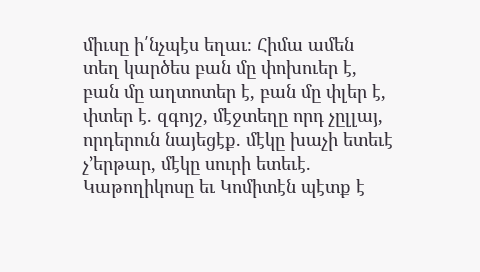միւսը ի՛նչպէս եղաւ։ Հիմա ամեն տեղ կարծես բան մը փոխուեր է, բան մը աղտոտեր է, բան մը փլեր է, փտեր է. զգոյշ, մէջտեղը որդ չըլլայ, որդերուն նայեցէք. մէկը խաչի ետեւէ չ՚երթար, մէկը սուրի ետեւէ. Կաթողիկոսը եւ Կոմիտէն պէտք է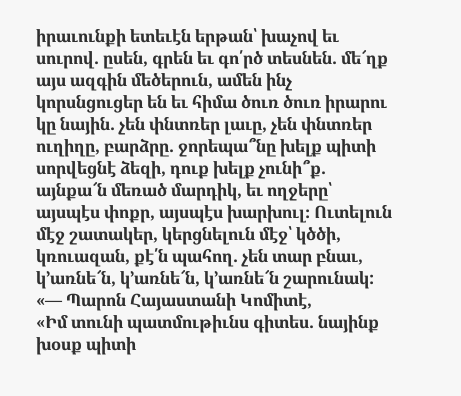իրաւունքի ետեւէն երթան՝ խաչով եւ սուրով. ըսեն, գրեն եւ գո՛րծ տեսնեն. մե՜ղք այս ազգին մեծերուն, ամեն ինչ կորսնցուցեր են եւ հիմա ծուռ ծուռ իրարու կը նային. չեն փնտռեր լաւը, չեն փնտռեր ուղիղը, բարձրը. ջորեպա՞նը խելք պիտի սորվեցնէ ձեզի, դուք խելք չունի՞ք. այնքա՜ն մեռած մարդիկ, եւ ողջերը՝ այսպէս փոքր, այսպէս խարխուլ։ Ուտելուն մէջ շատակեր, կերցնելուն մէջ՝ կծծի, կռուազան, քէ՛ն պահող. չեն տար բնաւ, կ՚առնե՜ն, կ՚առնե՜ն, կ՚առնե՜ն շարունակ:
«— Պարոն Հայաստանի Կոմիտէ,
«Իմ տունի պատմութիւնս գիտես. նայինք խօսք պիտի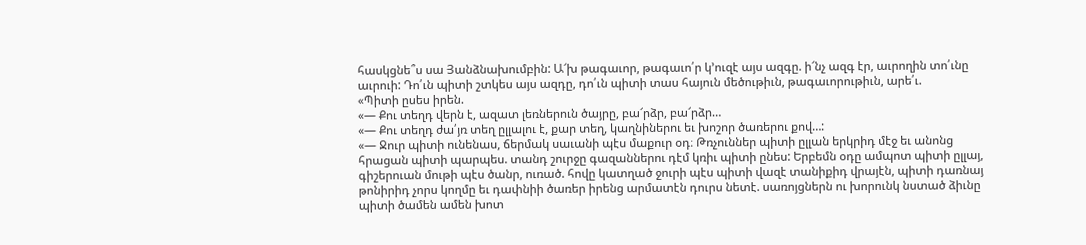հասկցնե՞ս սա Յանձնախումբին: Ա՜խ թագաւոր, թագաւո՛ր կ՚ուզէ այս ազգը. ի՜նչ ազգ էր, աւրողին տո՛ւնը աւրուի: Դո՛ւն պիտի շտկես այս ազդը, դո՛ւն պիտի տաս հայուն մեծութիւն, թագաւորութիւն, արե՛ւ.
«Պիտի ըսես իրեն.
«— Քու տեղդ վերն է, ազատ լեռներուն ծայրը, բա՜րձր, բա՜րձր…
«— Քու տեղդ ժա՛յռ տեղ ըլլալու է, քար տեղ, կաղնիներու եւ խոշոր ծառերու քով…:
«— Ջուր պիտի ունենաս, ճերմակ սաւանի պէս մաքուր օդ։ Թռչուններ պիտի ըլլան երկրիդ մէջ եւ անոնց հրացան պիտի պարպես. տանդ շուրջը գազաններու դէմ կռիւ պիտի ընես: Երբեմն օդը ամպոտ պիտի ըլլայ, գիշերուան մութի պէս ծանր, ուռած. հովը կատղած ջուրի պէս պիտի վազէ տանիքիդ վրայէն, պիտի դառնայ թոնիրիդ չորս կողմը եւ դափնիի ծառեր իրենց արմատէն դուրս նետէ. սառոյցներն ու խորունկ նստած ձիւնը պիտի ծամեն ամեն խոտ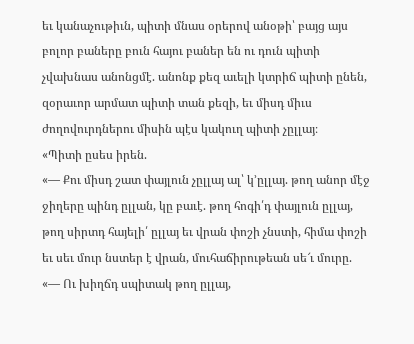եւ կանաչութիւն, պիտի մնաս օրերով անօթի՝ բայց այս բոլոր բաները բուն հայու բաներ են ու դուն պիտի չվախնաս անոնցմէ. անոնք քեզ աւելի կտրիճ պիտի ընեն, զօրաւոր արմատ պիտի տան քեզի, եւ միսդ միւս ժողովուրդներու միսին պէս կակուղ պիտի չըլլայ։
«Պիտի ըսես իրեն.
«— Քու միսդ շատ փայլուն չըլլայ ալ՝ կ՚ըլլայ. թող անոր մէջ ջիղերը պինդ ըլլան, կը բաւէ. թող հոգի՛դ փայլուն ըլլայ, թող սիրտդ հայելի՛ ըլլայ եւ վրան փոշի չնստի, հիմա փոշի եւ սեւ մուր նստեր է վրան, մուհաճիրութեան սե՜ւ մուրը.
«— Ու խիղճդ սպիտակ թող ըլլայ,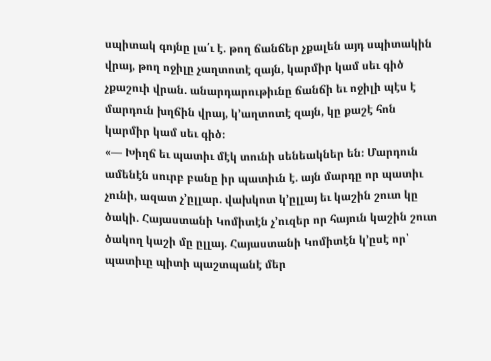սպիտակ գոյնը լա՛ւ է. թող ճանճեր չքալեն այդ սպիտակին վրայ, թող ոջիլը չաղտոտէ զայն, կարմիր կամ սեւ գիծ չքաշուի վրան. անարդարութիւնը ճանճի եւ ոջիլի պէս է մարդուն խղճին վրայ, կ՚աղտոտէ զայն, կը քաշէ հոն կարմիր կամ սեւ գիծ։
«— Խիղճ եւ պատիւ մէկ տունի սենեակներ են։ Մարդուն ամենէն սուրբ բանը իր պատիւն է. այն մարդը որ պատիւ չունի, ազատ չ՚ըլլար. վախկոտ կ՚ըլլայ եւ կաշին շուտ կը ծակի. Հայաստանի Կոմիտէն չ՚ուզեր որ հայուն կաշին շուտ ծակող կաշի մը ըլլայ. Հայաստանի Կոմիտէն կ՚ըսէ որ՝ պատիւը պիտի պաշտպանէ մեր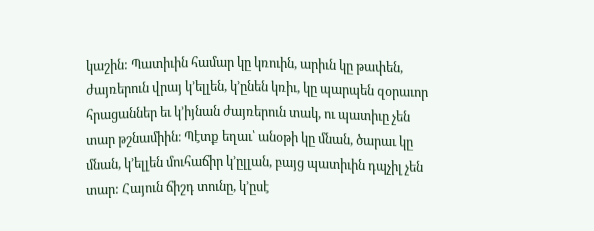կաշին: Պատիւին համար կը կռուին, արիւն կը թափեն, ժայռերուն վրայ կ՚ելլեն, կ՚ընեն կռիւ, կը պարպեն զօրաւոր հրացաններ եւ կ՚իյնան ժայռերուն տակ, ու պատիւը չեն տար թշնամիին։ Պէտք եղաւ՝ անօթի կը մնան, ծարաւ կը մնան, կ՚ելլեն մուհաճիր կ՚ըլլան, բայց պատիւին դպչիլ չեն տար: Հայուն ճիշդ տունը, կ՚ըսէ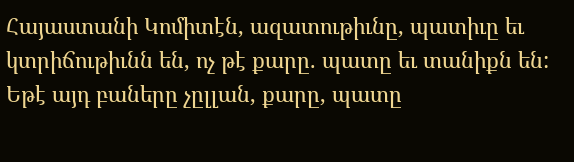Հայաստանի Կոմիտէն, ազատութիւնը, պատիւը եւ կտրիճութիւնն են, ոչ թէ քարը. պատը եւ տանիքն են: Եթէ այդ բաները չըլլան, քարը, պատը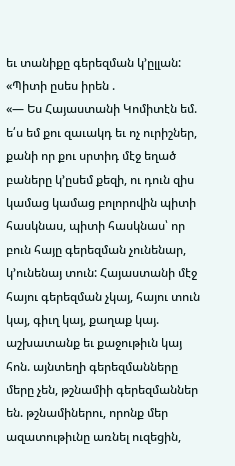եւ տանիքը գերեզման կ՚ըլլան:
«Պիտի ըսես իրեն .
«— Ես Հայաստանի Կոմիտէն եմ. ե՛ս եմ քու զաւակդ եւ ոչ ուրիշներ, քանի որ քու սրտիդ մէջ եղած բաները կ՚ըսեմ քեզի, ու դուն զիս կամաց կամաց բոլորովին պիտի հասկնաս, պիտի հասկնաս՝ որ բուն հայը գերեզման չունենար, կ՚ունենայ տուն: Հայաստանի մէջ հայու գերեզման չկայ, հայու տուն կայ, գիւղ կայ, քաղաք կայ. աշխատանք եւ քաջութիւն կայ հոն. այնտեղի գերեզմանները մերը չեն, թշնամիի գերեզմաններ են. թշնամիներու, որոնք մեր ազատութիւնը առնել ուզեցին,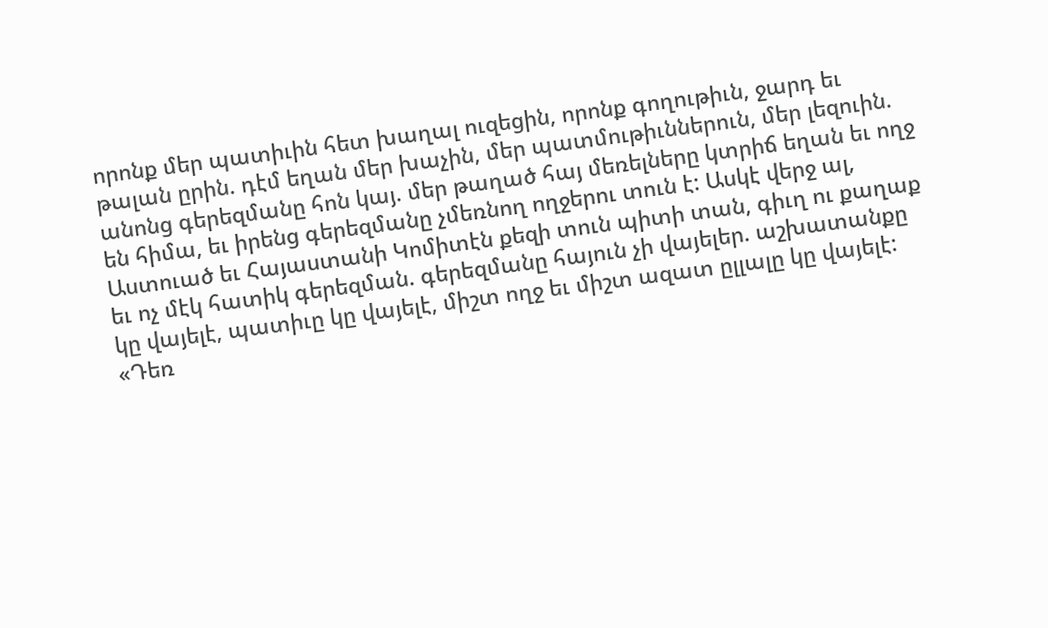որոնք մեր պատիւին հետ խաղալ ուզեցին, որոնք գողութիւն, ջարդ եւ թալան ըրին. դէմ եղան մեր խաչին, մեր պատմութիւններուն, մեր լեզուին. անոնց գերեզմանը հոն կայ. մեր թաղած հայ մեռելները կտրիճ եղան եւ ողջ են հիմա, եւ իրենց գերեզմանը չմեռնող ողջերու տուն է: Ասկէ վերջ ալ, Աստուած եւ Հայաստանի Կոմիտէն քեզի տուն պիտի տան, գիւղ ու քաղաք եւ ոչ մէկ հատիկ գերեզման. գերեզմանը հայուն չի վայելեր. աշխատանքը կը վայելէ, պատիւը կը վայելէ, միշտ ողջ եւ միշտ ազատ ըլլալը կը վայելէ:
«Դեռ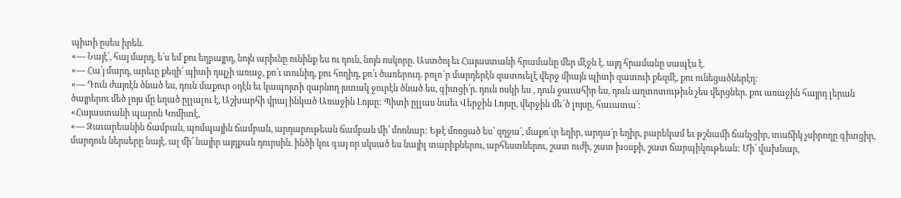պիտի ըսես իրեն.
«— Նայէ՛, հայ մարդ, ե՛ս եմ քու եղբայրդ, նոյն արիւնը ունինք ես ու դուն, նոյն ոսկորը. Աստծոյ եւ Հայաստանի հրամանը մեր մէջն է. այդ հրամանը սապէս է.
«— Հա՛յ մարդ, արեւը քեզի՛ պիտի դպչի առաջ, քո՛ւ տունիդ, քու հողիդ, քո՛ւ ծառերուդ. բոլո՜ր մարդերէն զատուելէ վերջ միայն պիտի զատուի քեզմէ, քու ունեցածներէղ։
«— Դուն ժայռէն ծնած ես, դուն մաքուր օդէն եւ կապոյտի զարնող յստակ ջուրէն ծնած ես, գիտցի՛ր. դուն ոսկի ես , դուն ջաւահիր ես, դուն աղտոտութիւն չես վերցներ. քու առաջին հայրդ լերան ծայրերու մեծ լոյս մը եղած ըլլալու է, Աշխարհի վրայ ինկած Առաջին Լոյսը: Պիտի ըլլաս նաեւ Վերջին Լոյսը, վերջին մե՜ծ լոյսը, հաւատա՛:
«Հայաստանի պարոն Կոմիտէ,
«— Զաւարեանին ճամբան, պոմպային ճամբան, արդարութեան ճամբան մի՛ մոռնար: Եթէ մոռցած ես՝ զղջա՛, մաքո՛ւր եղիր, արդա՛ր եղիր, բարեկամ եւ թշնամի ճանչցիր, տաճիկ չսիրողը գիտցիր, մարդուն ներսերը նայէ. ալ մի՛ նայիր այդքան դուրսին. ինծի կու գայ որ սկսած ես նայիլ տարիքներու, արհեստներու, շատ ուժի, շատ խօսքի, շատ ճարպիկութեան: Մի՛ վախնար,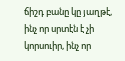ճիշդ բանը կը յաղթէ, ինչ որ սրտէն է չի կորսուիր, ինչ որ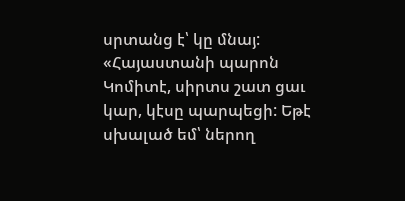սրտանց է՝ կը մնայ:
«Հայաստանի պարոն Կոմիտէ, սիրտս շատ ցաւ կար, կէսը պարպեցի: Եթէ սխալած եմ՝ ներող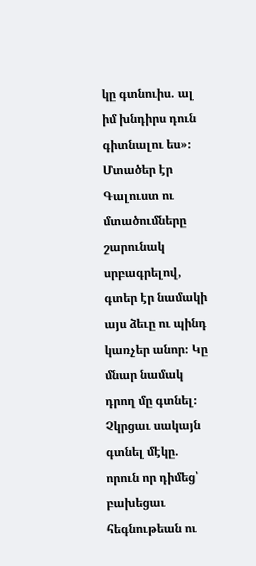կը գտնուիս. ալ իմ խնդիրս դուն գիտնալու ես»։
Մտածեր էր Գալուստ ու մտածումները շարունակ սրբագրելով, գտեր էր նամակի այս ձեւը ու պինդ կառչեր անոր։ Կը մնար նամակ դրող մը գտնել։ Չկրցաւ սակայն գտնել մէկը. որուն որ դիմեց՝ բախեցաւ հեգնութեան ու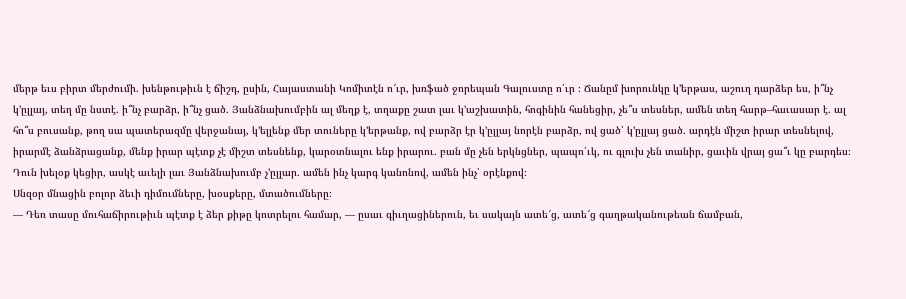մերթ եւս բիրտ մերժումի. խենթութիւն է ճիշդ, ըսին, Հայաստանի Կոմիտէն ո՜ւր, խռֆած ջորեպան Գալուստը ո՛ւր ։ Ճանըմ խորունկը կ՚երթաս, աշուղ դարձեր ես, ի՞նչ կ՚ըլլայ, տեղ մը նստէ. ի՞նչ բարձր, ի՞նչ ցած. Յանձնախումբին ալ մեղք է, տղաքը շատ լաւ կ՚աշխատին, հոգինին հանեցիր, չե՞ս տեսներ, ամեն տեղ հարթ–հաւասար է. ալ հո՞ս բուսանք, թող սա պատերազմը վերջանայ, կ՚ելլենք մեր տուները կ՚երթանք, ով բարձր էր կ՚ըլլայ նորէն բարձր, ով ցած՝ կ՚ըլլայ ցած. արդէն միշտ իրար տեսնելով, իրարմէ ձանձրացանք, մենք իրար պէտք չէ միշտ տեսնենք, կարօտնալու ենք իրարու. բան մը չեն երկնցներ, պապո՛ւկ, ու գլուխ չեն տանիր, ցաւին վրայ ցա՞ւ կը բարդես։ Դուն խելօք կեցիր, ասկէ աւելի լաւ Յանձնախումբ չ՚ըլլար. ամեն ինչ կարգ կանոնով, ամեն ինչ՝ օրէնքով։
Սնզօր մնացին բոլոր ձեւի դիմումները, խօսքերը, մտածումները։
— Դեռ տասը մուհաճիրութիւն պէտք է ձեր քիթը կոտրելու համար, — ըսաւ գիւղացիներուն, եւ սակայն ատե՜ց, ատե՜ց գաղթականութեան ճամբան,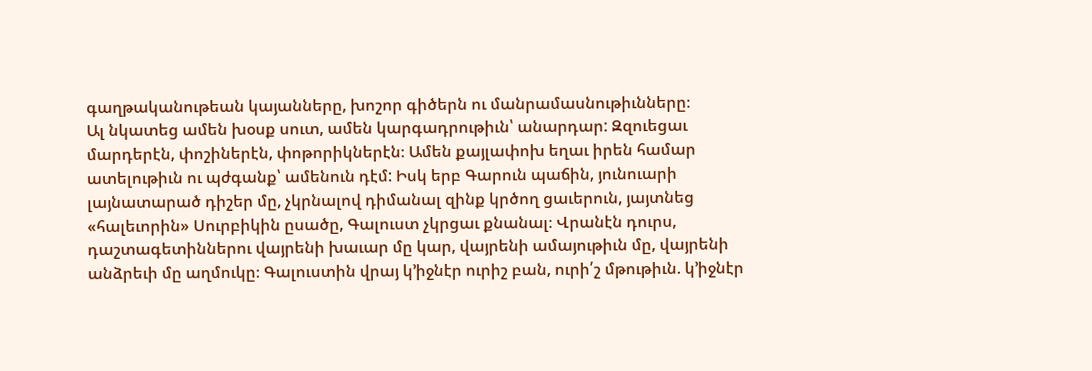գաղթականութեան կայանները, խոշոր գիծերն ու մանրամասնութիւնները։
Ալ նկատեց ամեն խօսք սուտ, ամեն կարգադրութիւն՝ անարդար: Զզուեցաւ մարդերէն, փոշիներէն, փոթորիկներէն։ Ամեն քայլափոխ եղաւ իրեն համար ատելութիւն ու պժգանք՝ ամենուն դէմ: Իսկ երբ Գարուն պաճին, յունուարի լայնատարած դիշեր մը, չկրնալով դիմանալ զինք կրծող ցաւերուն, յայտնեց «հալեւորին» Սուրբիկին ըսածը, Գալուստ չկրցաւ քնանալ։ Վրանէն դուրս, դաշտագետիններու վայրենի խաւար մը կար, վայրենի ամայութիւն մը, վայրենի անձրեւի մը աղմուկը։ Գալուստին վրայ կ՚իջնէր ուրիշ բան, ուրի՛շ մթութիւն. կ՚իջնէր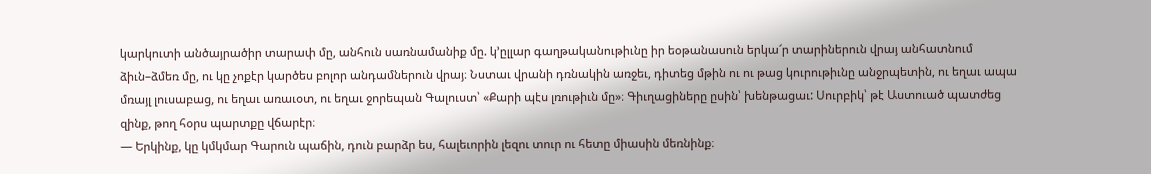կարկուտի անծայրածիր տարափ մը, անհուն սառնամանիք մը. կ՚ըլլար գաղթականութիւնը իր եօթանասուն երկա՜ր տարիներուն վրայ անհատնում ձիւն–ձմեռ մը, ու կը չոքէր կարծես բոլոր անդամներուն վրայ։ Նստաւ վրանի դռնակին առջեւ, դիտեց մթին ու ու թաց կուրութիւնը անջրպետին, ու եղաւ ապա մռայլ լուսաբաց, ու եղաւ առաւօտ, ու եղաւ ջորեպան Գալուստ՝ «Քարի պէս լռութիւն մը»։ Գիւղացիները ըսին՝ խենթացաւ: Սուրբիկ՝ թէ Աստուած պատժեց զինք, թող հօրս պարտքը վճարէր։
— Երկինք, կը կմկմար Գարուն պաճին, դուն բարձր ես, հալեւորին լեզու տուր ու հետը միասին մեռնինք։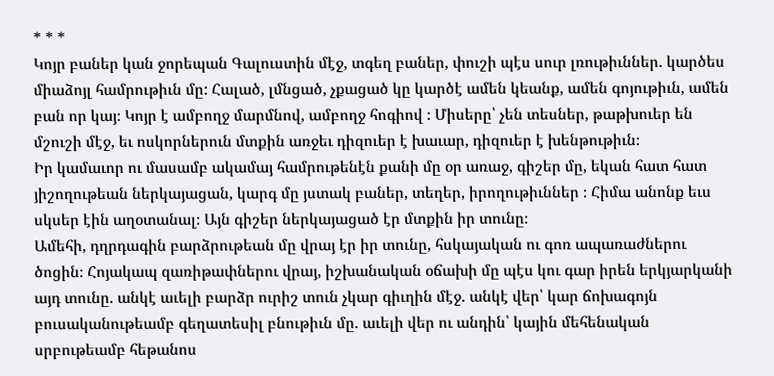* * *
Կոյր բաներ կան ջորեպան Գալուստին մէջ, տգեղ բաներ, փուշի պէս սուր լռութիւններ. կարծես միաձոյլ համրութիւն մը: Հալած, լմնցած, չքացած կը կարծէ ամեն կեանք, ամեն գոյութիւն, ամեն բան որ կայ։ Կոյր է ամբողջ մարմնով, ամբողջ հոգիով ։ Միսերը՝ չեն տեսներ, թաթխուեր են մշուշի մէջ, եւ ոսկորներուն մտքին առջեւ դիզուեր է խաւար, դիզուեր է խենթութիւն։
Իր կամաւոր ու մասամբ ակամայ համրութենէն քանի մը օր առաջ, գիշեր մը, եկան հատ հատ յիշողութեան ներկայացան, կարգ մը յստակ բաներ, տեղեր, իրողութիւններ ։ Հիմա անոնք եւս սկսեր էին աղօտանալ։ Այն գիշեր ներկայացած էր մտքին իր տունը։
Ամեհի, դղրդագին բարձրութեան մը վրայ էր իր տունը, հսկայական ու գոռ ապառաժներու ծոցին։ Հոյակապ զառիթափներու վրայ, իշխանական օճախի մը պէս կու գար իրեն երկյարկանի այդ տունը. անկէ աւելի բարձր ուրիշ տուն չկար գիւղին մէջ. անկէ վեր՝ կար ճոխագոյն բուսականութեամբ գեղատեսիլ բնութիւն մը. աւելի վեր ու անդին՝ կային մեհենական սրբութեամբ հեթանոս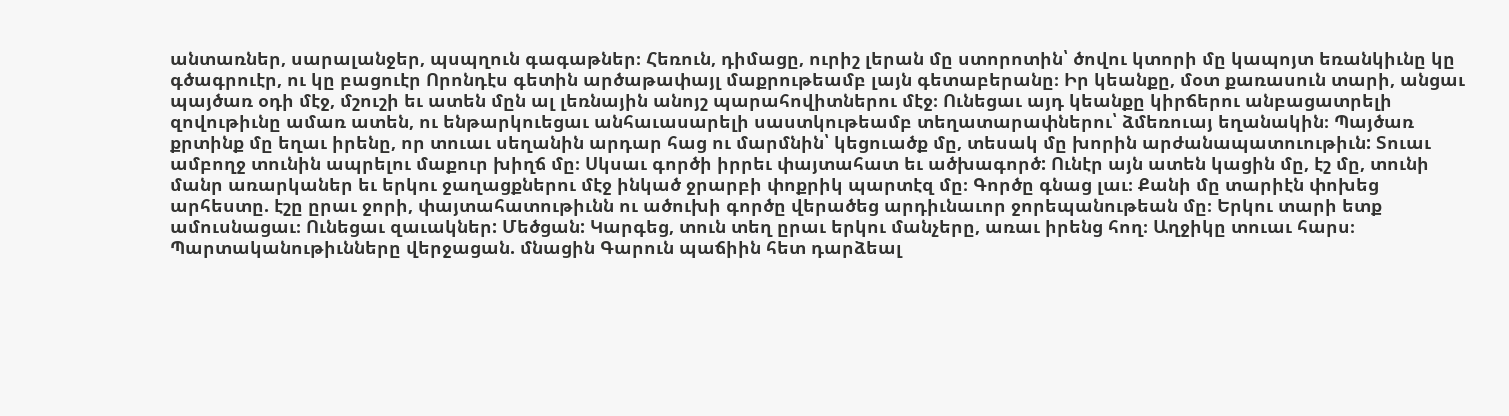անտառներ, սարալանջեր, պսպղուն գագաթներ։ Հեռուն, դիմացը, ուրիշ լերան մը ստորոտին՝ ծովու կտորի մը կապոյտ եռանկիւնը կը գծագրուէր, ու կը բացուէր Որոնդէս գետին արծաթափայլ մաքրութեամբ լայն գետաբերանը։ Իր կեանքը, մօտ քառասուն տարի, անցաւ պայծառ օդի մէջ, մշուշի եւ ատեն մըն ալ լեռնային անոյշ պարահովիտներու մէջ։ Ունեցաւ այդ կեանքը կիրճերու անբացատրելի զովութիւնը ամառ ատեն, ու ենթարկուեցաւ անհաւասարելի սաստկութեամբ տեղատարափներու՝ ձմեռուայ եղանակին։ Պայծառ քրտինք մը եղաւ իրենը, որ տուաւ սեղանին արդար հաց ու մարմնին՝ կեցուածք մը, տեսակ մը խորին արժանապատուութիւն: Տուաւ ամբողջ տունին ապրելու մաքուր խիղճ մը։ Սկսաւ գործի իրրեւ փայտահատ եւ ածխագործ: Ունէր այն ատեն կացին մը, էշ մը, տունի մանր առարկաներ եւ երկու ջաղացքներու մէջ ինկած ջրարբի փոքրիկ պարտէզ մը։ Գործը գնաց լաւ։ Քանի մը տարիէն փոխեց արհեստը. էշը ըրաւ ջորի, փայտահատութիւնն ու ածուխի գործը վերածեց արդիւնաւոր ջորեպանութեան մը։ Երկու տարի ետք ամուսնացաւ։ Ունեցաւ զաւակներ: Մեծցան: Կարգեց, տուն տեղ ըրաւ երկու մանչերը, առաւ իրենց հող։ Աղջիկը տուաւ հարս։ Պարտականութիւնները վերջացան. մնացին Գարուն պաճիին հետ դարձեալ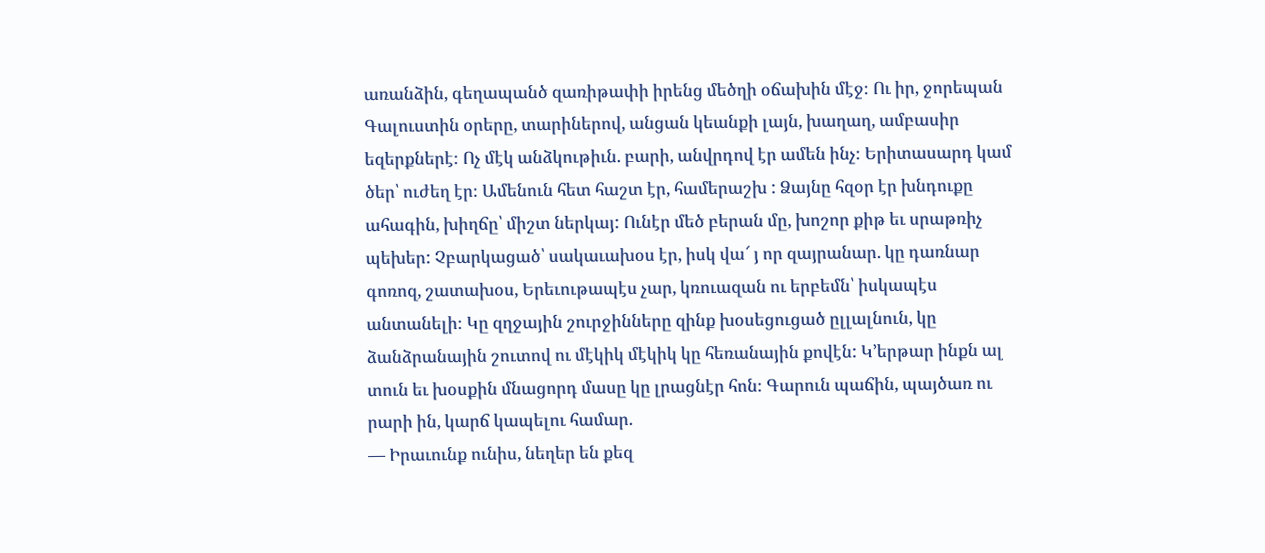առանձին, գեղապանծ զառիթափի իրենց մեծղի օճախին մէջ։ Ու իր, ջորեպան Գալուստին օրերը, տարիներով, անցան կեանքի լայն, խաղաղ, ամբասիր եզերքներէ։ Ոչ մէկ անձկութիւն. բարի, անվրդով էր ամեն ինչ։ Երիտասարդ կամ ծեր՝ ուժեղ էր։ Ամենուն հետ հաշտ էր, համերաշխ : Ձայնը հզօր էր խնդուքը ահագին, խիղճը՝ միշտ ներկայ: Ունէր մեծ բերան մը, խոշոր քիթ եւ սրաթռիչ պեխեր: Չբարկացած՝ սակաւախօս էր, իսկ վա՜ յ որ զայրանար. կը դառնար գոռոզ, շատախօս, Երեւութապէս չար, կռուազան ու երբեմն՝ իսկապէս անտանելի։ Կը զղջային շուրջինները զինք խօսեցուցած ըլլալնուն, կը ձանձրանային շուտով ու մէկիկ մէկիկ կը հեռանային քովէն: Կ՚երթար ինքն ալ տուն եւ խօսքին մնացորդ մասը կը լրացնէր հոն։ Գարուն պաճին, պայծառ ու րարի ին, կարճ կապելու համար.
— Իրաւունք ունիս, նեղեր են քեզ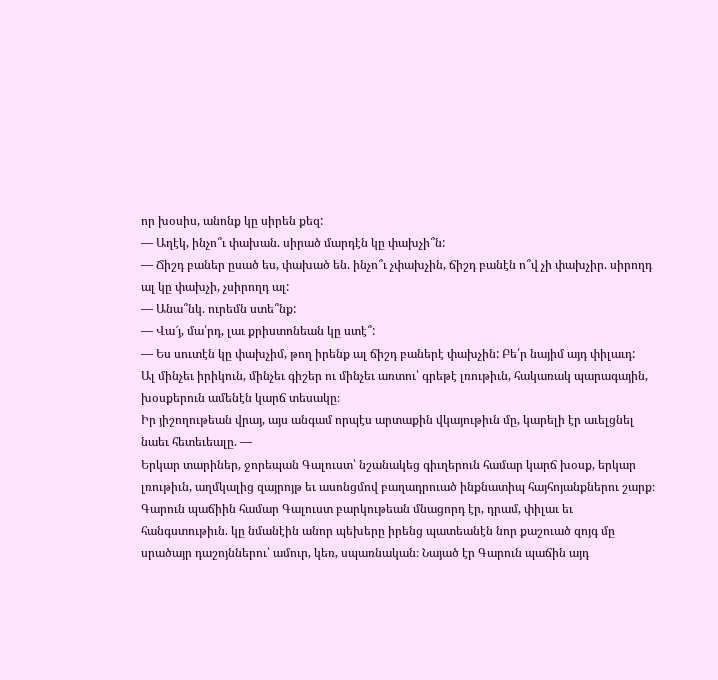որ խօսիս, անոնք կը սիրեն քեզ:
— Աղէկ, ինչո՞ւ փախան. սիրած մարդէն կը փախչի՞ն:
— Ճիշդ բաներ ըսած ես, փախած են. ինչո՞ւ չփախչին, ճիշդ բանէն ո՞վ չի փախչիր. սիրողդ ալ կը փախչի, չսիրողդ ալ:
— Անա՞նկ. ուրեմն ստե՞նք:
— Վա՜յ, մա՛րդ, լաւ քրիստոնեան կը ստէ՞:
— Ես սուտէն կը փախչիմ, թող իրենք ալ ճիշդ բաներէ փախչին: Բե՛ր նայիմ այդ փիլաւդ:
Ալ մինչեւ իրիկուն, մինչեւ գիշեր ու մինչեւ առտու՝ գրեթէ լռութիւն, հակառակ պարագային, խօսքերուն ամենէն կարճ տեսակը։
Իր յիշողութեան վրայ, այս անգամ որպէս արտաքին վկայութիւն մը, կարելի էր աւելցնել նաեւ հետեւեալը. —
Երկար տարիներ, ջորեպան Գալուստ՝ նշանակեց գիւղերուն համար կարճ խօսք, երկար լռութիւն, աղմկալից զայրոյթ եւ ասոնցմով բաղադրուած ինքնատիպ հայհոյանքներու շարք։ Գարուն պաճիին համար Գալուստ բարկութեան մնացորդ էր, դրամ, փիլաւ եւ հանգստութիւն. կը նմանէին անոր պեխերը իրենց պատեանէն նոր քաշուած զոյգ մը սրածայր դաշոյններու՝ ամուր, կեռ, սպառնական։ Նայած էր Գարուն պաճին այդ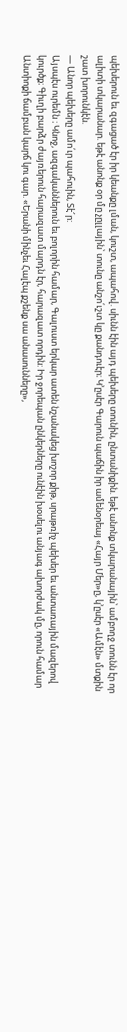պեխերուն եւ զգացած էր իր կեանքը լման, կուշտ, ապահով. սիւնն էին այդ պեխերը տունին, ընտանիքին. եթէ անոնք տկարանային՝ ամբողջ տունն էր որ ալիտի տկարանար. եթէ անոնք օր մը չըլլային՝ տունը անշո՛ւշտ կը քանդուէր։ Կ՚ըսէր Գարուն պաճին իր ամենօրեայ «Հայր Մեր»ը, կ՚ըսէր «Ամէն» մտքին շատ խորունկէն.
— Անոր պեխերը ամո՛ւր պահուին, Տէ՜ր:
Այսպէս ուրեմն ։ Կնոջ, ազգականներուն եւ բոլորին համար, Գալուստ երկար ատեն նշանակեց խոշոր քիթ, սրաթռիչ պեխեր եւ անտառային մազերով կուրծք։ Գիւղի բարձր ժայռերուն հարազատ մարդն էր, հարազատ որդին: Իր ջորեպան ընկերները ունէին խօսելու անյագ ախորժակ մը, որուն համար Անտիոքի ճամբան կարճ կու գար. «Երանի մինչեւ Հալէպ քշենք սա անասունները»,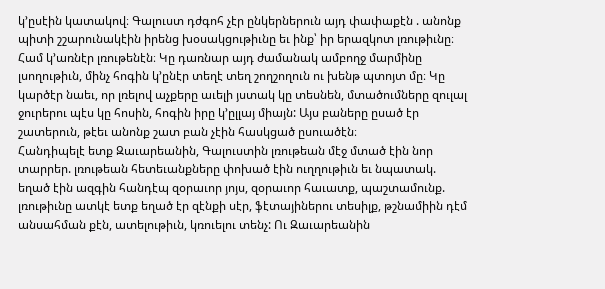կ՚ըսէին կատակով։ Գալուստ դժգոհ չէր ընկերներուն այդ փափաքէն . անոնք պիտի շշարունակէին իրենց խօսակցութիւնը եւ ինք՝ իր երազկոտ լռութիւնը։ Համ կ՚առնէր լռութենէն։ Կը դառնար այդ ժամանակ ամբողջ մարմինը լսողութիւն, մինչ հոգին կ՚ընէր տեղէ տեղ շողշողուն ու խենթ պտոյտ մը։ Կը կարծէր նաեւ, որ լռելով աչքերը աւելի յստակ կը տեսնեն, մտածումները զուլալ ջուրերու պէս կը հոսին, հոգին իրը կ՚ըլլայ միայն: Այս բաները ըսած էր շատերուն, թէեւ անոնք շատ բան չէին հասկցած ըսուածէն։
Հանդիպելէ ետք Զաւարեանին, Գալուստին լռութեան մէջ մտած էին նոր տարրեր. լռութեան հետեւանքները փոխած էին ուղղութիւն եւ նպատակ. եղած էին ազգին հանդէպ զօրաւոր յոյս, զօրաւոր հաւատք, պաշտամունք. լռութիւնը ատկէ ետք եղած էր զէնքի սէր, ֆէտայիներու տեսիլք, թշնամիին դէմ անսահման քէն, ատելութիւն, կռուելու տենչ: Ու Զաւարեանին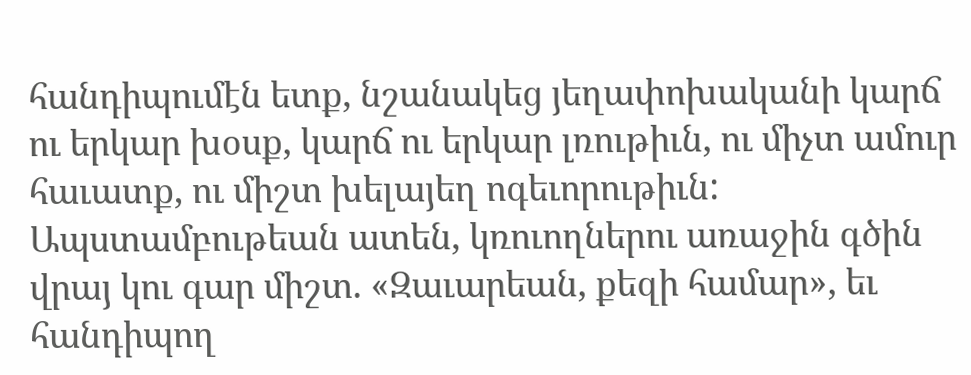հանդիպումէն ետք, նշանակեց յեղափոխականի կարճ ու երկար խօսք, կարճ ու երկար լռութիւն, ու միչտ ամուր հաւատք, ու միշտ խելայեղ ոգեւորութիւն: Ապստամբութեան ատեն, կռուողներու առաջին գծին վրայ կու գար միշտ. «Զաւարեան, քեզի համար», եւ հանդիպող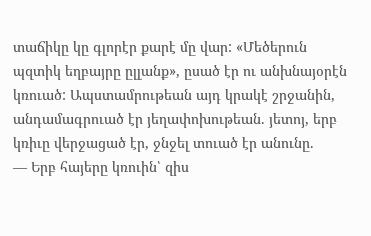տաճիկը կը գլորէր քարէ մը վար: «Մեծերուն պզտիկ եղբայրը ըլլանք», ըսած էր ու անխնայօրէն կռուած: Ապստամրութեան այդ կրակէ շրջանին, անդամագրուած էր յեղափոխութեան. յետոյ, երբ կռիւը վերջացած էր, ջնջել տուած էր անունը.
— Երբ հայերը կռուին՝ զիս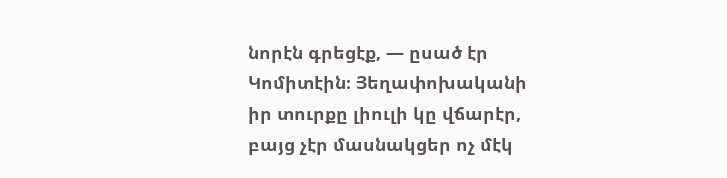նորէն գրեցէք, — ըսած էր Կոմիտէին։ Յեղափոխականի իր տուրքը լիուլի կը վճարէր, բայց չէր մասնակցեր ոչ մէկ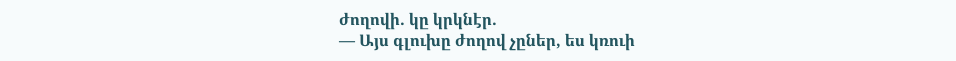ժողովի. կը կրկնէր.
— Այս գլուխը ժողով չըներ, ես կռուի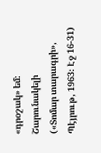«դրօշակ» եմ:
Շարունակելի
(«Տոմար տարագրի», Պէյրութ, 1963։ Էջ 16-31)